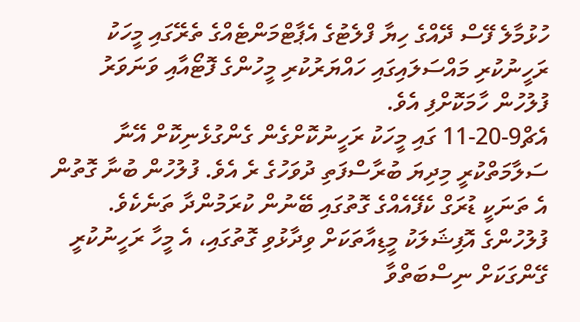ހުޅުމާލެ ފޭސް ދޭއްގެ ހިޔާ ފްލެޓުގެ އެޕާޓްމަންޓެއްގެ ތެރޭގައި މީހަކު ރަހީނުކުރި މައްސަލައިގައި ހައްޔަރުކުރި މީހުންގެ ފޮޓޯއާއި ވަނަވަރު ފުލުހުން ހާމަކޮށްފި އެވެ.
އެޗް9-20-11 ގައި މީހަކު ރަހީނުކޮށްގެން ގެންގުޅެނިކޮށް އޭނާ ސަލާމަތްކުރީ މިދިޔަ ބުރާސްފަތި ދުވަހުގެ ރެ އެވެ. ފުލުހުން ބުނާ ގޮތުން އެ ތަނަކީ ޑުރަގް ކެފޭއެއްގެ ގޮތުގައި ބޭނުން ކުރަމުންދާ ތަނެކެވެ.
ފުލުހުންގެ އޮފިޝަލަކު މީޑިއާތަކަށް ވިދާޅުވި ގޮތުގައި، އެ މީހާ ރަހީނުކުރީ ގޭންގަކަށް ނިސްބަތްވާ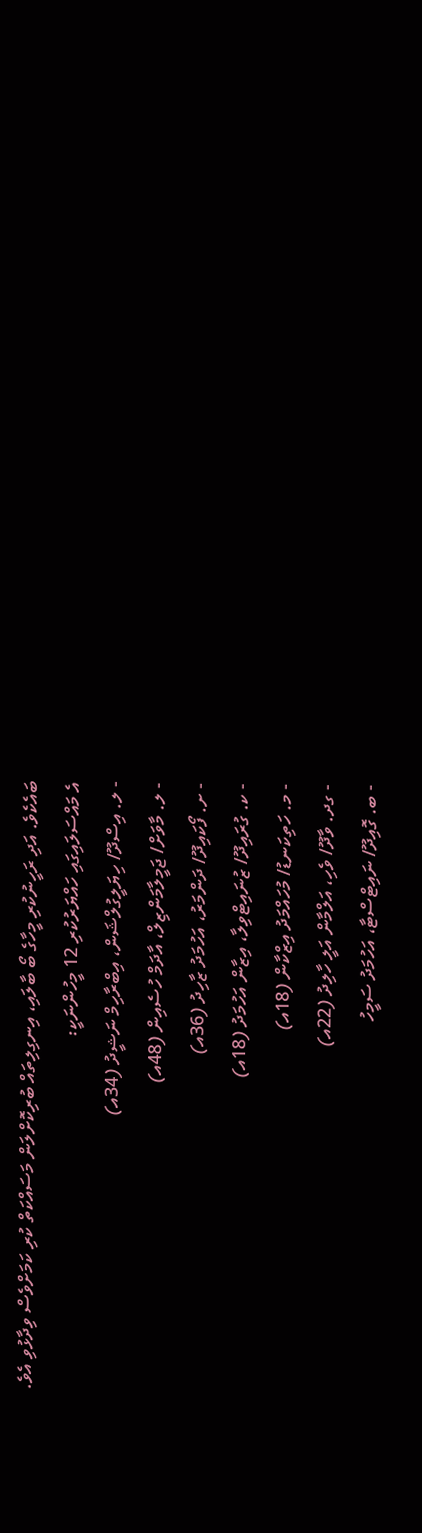ބައެކެވެ. އަދި ރަހީނުކުރި މީހާގެ ބޯ ބާލައި، އިނގިލިތައް ބުރިކޮށްލަން މަސައްކަތް ކުރި ކަމަށްވެސް ވިދާޅުވި އެވެ.
އެ މައްސަލައިގައި ހައްޔަރުކުރި 12 މީހުންނަކީ:
- ލ. އިސްދޫ/ ހިޔަލީގުލްޝަން، އިބްރާހިމް ނަޝީދު (34އ)
- ލ. މާވަށް/ ޖަމީލާމަންޒިލް، އާދަމް ހުސެއިން (48އ)
- ށ. ފޯކައިދޫ/ ދަންމަރު، އަހުމަދު ޒާހިދު (36އ)
- ކ. ގުރައިދޫ/ ޒުނައިޓްވިލާ، އިޒާން އަހުމަދު (18އ)
- މ. ހަތިކަނޑު/ މުހައްމަދު އިޒްކާން (18އ)
- ގދ. ވާދޫ/ ވެހި، އަލްމާން އަލީ ހާލިދު (22އ)
- ބ. ގޮއިދޫ/ ނައިޓްސްޓާ، އަހުމަދު ސަމީހު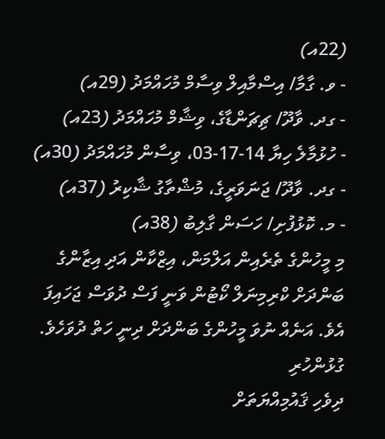(22އ)
- ވ. ގާމާ/ އިސްމާއިލް ވިސާމް މުހައްމަދު (29އ)
- ގދ. ވާދޫ/ ޗިޗަންޑާގެ، ވިޝާމް މުހައްމަދު (23އ)
- ހުޅުމާލެ ހިޔާ 14-17-03، ވިސާން މުހައްމަދު (30އ)
- ގދ. ވާދޫ/ ޖަނަވަރީގެ، މުޝްތާގު ޝާކިރު (37އ)
- މ. ކޮޅުފުށި/ ހަސަން ގާލިބު (38އ)
މި މީހުންގެ ތެރެއިން އަލްމަން، އިޒްކާން އަދި އިޒާންގެ ބަންދަށް ކްރިމިނަލް ކޯޓުން ވަނީ ފަސް ދުވަސް ޖަހައިފަ އެވެ. އަނެއް ނުވަ މީހުންގެ ބަންދަށް ދިނީ ހަތް ދުވަހެވެ.
ގުޅުންހުރި
ދިވެހި ޤައުމިއްޔަތަށް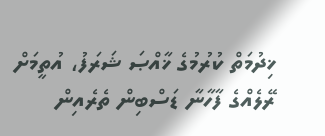ޚިދުމަތް ކުރުމުގެ ޚާއްޞަ ޝަރަފު، އުތީމަށް
ރޭލެއްގެ ފާހާނާ ޑަސްބިން ތެރެއިން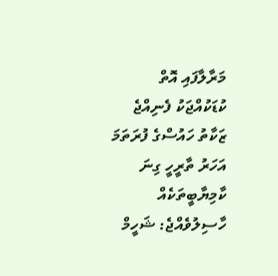މަރާލާފައި އޮތް ކުޑަކުއްޖަކު ފެނިއްޖެ
ޒަކާތު ހައުސްގެ ފުރަތަމަ އަހަރު ތާރީހީ ގިނަ ކާމިޔާބީތަކެއް ހާސިލުވެއްޖެ: ޝަހީމް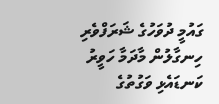ގައުމީ ދުވަހުގެ ޝަރަފްވެރި ހިނގާލުން މާދަމާ ހަވީރު
ކަނޑައެޅި ވަގުތުގެ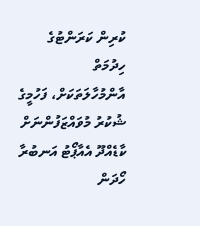ކުރިން ކަރަންޓުގެ ހިދުމަތް އާންމުހާލަތަކަށް، ފަހުމީގެ ޝުކުރު މުވައްޒަފުންނަށް
ކާޑެއްދޫ އެއާޕޯޓު އަނބުރާ ހޯދަން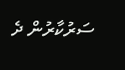ސަރުކާރުން ދެ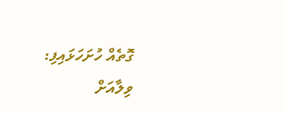ގޮތެއް ހުށަހަޅައިފި: ވިލާއަށް